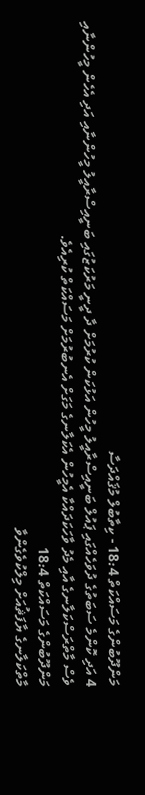މަންދޫބުންގެ މަސައްކަތް 18:4 - ކިތާބުލް މުޤައްދަސާ
4 އަދި ކޮންމެ ސަބަތުގެ ދުވަހެއްގައި ޕައުލް ބަނީއިސްރާއީލު މީހުން އަޅުކަން ކުރުމަށް ދާ ދީނީ މަރުކަޒުގައި ބަނީއިސްރާއީލު މީހުންނާއި އަދި އެހެން މީހުންނާއި ވެސް މާތްރަސްކަލާނގެ އާއި މެދު ވާހަކަދައްކާ އެމީހުން އެކަލާނގެ މަގަށް އެނބުރުމަށް މަސައްކަތް ކުރިއެވެ.
މަންދޫބުންގެ މަސައްކަތް 18:4
މާތްކަލާނގެ ޔާފަޘުއަށް މިލްކުވެގެންވާ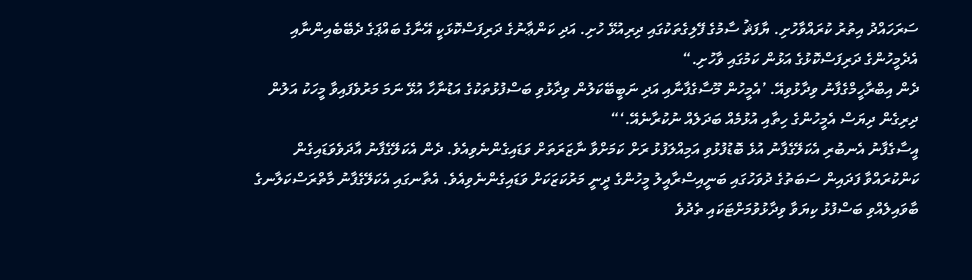ސަރަހައްދު އިތުރު ކުރައްވާހުށި. ޔާފަޘު ސާމުގެ ފޭލިގެތަކުގައި ދިރިއުޅޭ ހުށި. އަދި ކަންޢާނުގެ ދަރިފަސްކޮޅަކީ އޭނާގެ ބައްޕަގެ ދެބޭބެއިންނާއި އެދެމީހުންގެ ދަރިފަސްކޮޅުގެ އަޅުން ކަމުގައި ވާހުށި.“
ދެން އިބްރާހީމްގެފާނު ވިދާޅުވިއޭ. ’އެމީހުން މޫސާގެފާނާއި އަދި ނަބީބޭކަލުން ވިދާޅުވި ބަސްފުޅުތަކުގެ އަޑުނާހާ އުޅޭ ނަމަ މަރުވެފައިވާ މީހަކު އަލުން ދިރިގެން ދިޔަސް އެމީހުންގެ ހިތާއި އުޅުމެއް ބަދަލެއް ނުކުރާނެއޭ.‘“
އީސާގެފާނު އެނބުރި އެކަލޭގެފާނު އުޅެ ބޮޑުފުޅުވި އަމިއްލަފުޅު ރަށް ކަމަށްވާ ނާޒަރަތަށް ވަޑައިގެންނެވިއެވެ. ދެން އެކަލޭގެފާނު އާދަވެވަޑައިގެން ކަންކުރައްވާ ފަދައިން ސަބަތުގެ ދުވަހުގައި ބަނީއިސްރާއީލު މީހުންގެ ދީނީ މަރުކަޒަކަށް ވަޑައިގެންނެވިއެވެ. އެތާނގައި އެކަލޭގެފާނު މާތްރަސްކަލާނގެ ބާވައިލެއްވި ބަސްފުޅު ކިޔަވާ ވިދާޅުވުމަށްޓަކައި ތެދުވެ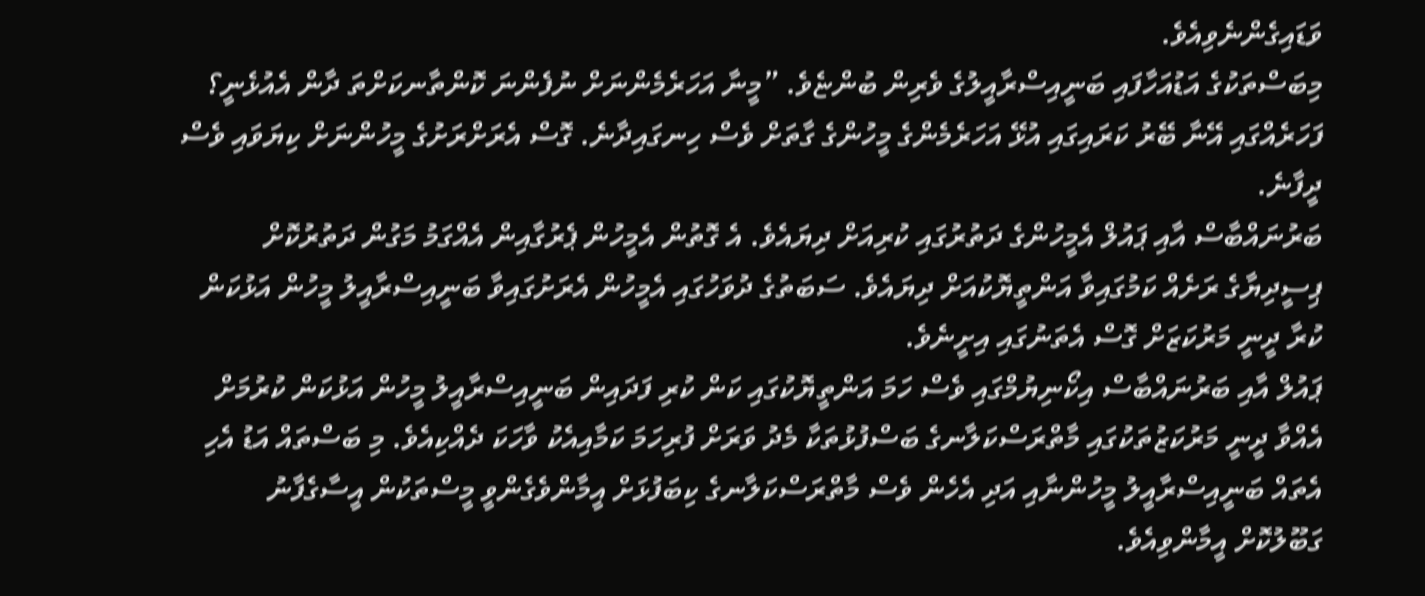ވަޑައިގެންނެވިއެވެ.
މިބަސްތަކުގެ އަޑުއަހާފައި ބަނީއިސްރާއީލުގެ ވެރިން ބުންޏެވެ. ”މީނާ އަހަރެމެންނަށް ނުފެންނަ ކޮންތާނކަށްތަ ދާން އެއުޅެނީ؟ ފަހަރެއްގައި އޭނާ ބޭރު ކަރައިގައި އުޅޭ އަހަރެމެންގެ މީހުންގެ ގާތަށް ވެސް ހިނގައިދާނެ. ގޮސް އެރަށްރަށުގެ މީހުންނަށް ކިޔަވައި ވެސް ދީފާނެ.
ބަރުނައްބާސް އާއި ޕައުލް އެމީހުންގެ ދަތުރުގައި ކުރިއަށް ދިޔައެވެ. އެ ގޮތުން އެމީހުން ޕެރުގާއިން އެއްގަމު މަގުން ދަތުރުކޮށް ޕިސީދިޔާގެ ރަށެއް ކަމުގައިވާ އަންތީޔޮކުއަށް ދިޔައެވެ. ސަބަތުގެ ދުވަހުގައި އެމީހުން އެރަށުގައިވާ ބަނީއިސްރާއީލު މީހުން އަޅުކަން ކުރާ ދީނީ މަރުކަޒަށް ގޮސް އެތަނުގައި އިށީނެވެ.
ޕައުލް އާއި ބަރުނައްބާސް އިކޯނިޔުމްގައި ވެސް ހަމަ އަންތީޔޮކުގައި ކަން ކުރި ފަދައިން ބަނީއިސްރާއީލު މީހުން އަޅުކަން ކުރުމަށް އެއްވާ ދީނީ މަރުކަޒުތަކުގައި މާތްރަސްކަލާނގެ ބަސްފުޅުތަކާ މެދު ވަރަށް ފުރިހަމަ ކަމާއިއެކު ވާހަކަ ދެއްކިއެވެ. މި ބަސްތައް އަޑު އެހި އެތައް ބަނީއިސްރާއީލު މީހުންނާއި އަދި އެހެން ވެސް މާތްރަސްކަލާނގެ ކިބަފުޅަށް އީމާންވެގެންވީ މީސްތަކުން އީސާގެފާނު ގަބޫލުކޮށް އީމާންވިއެވެ.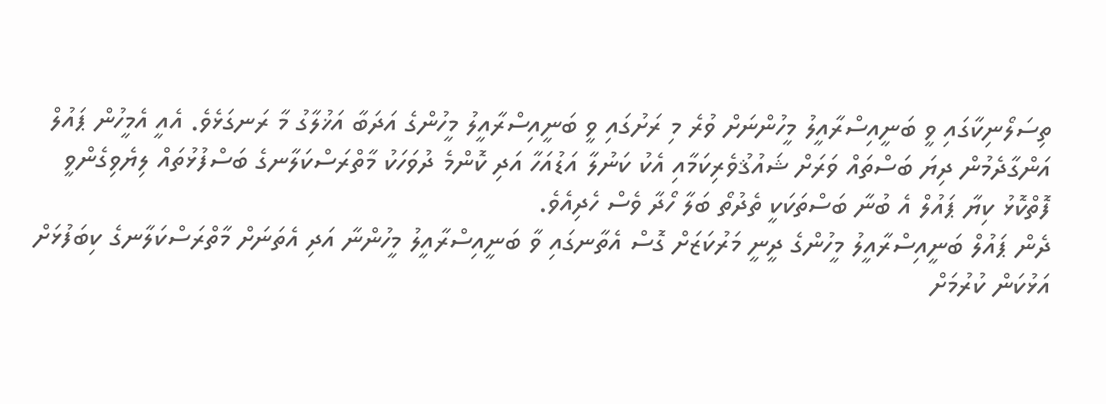ތިސަލޯނިކާގައި ވީ ބަނީއިސްރާއީލު މީހުންނަށް ވުރެ މި ރަށުގައި ވީ ބަނީއިސްރާއީލު މީހުންގެ އަދަބާ އަޚުލާގު މާ ރަނގަޅެވެ. އެއީ އެމީހުން ޕައުލް އަންގާދެމުން ދިޔަ ބަސްތައް ވަރަށް ޝައުޤުވެރިކަމާއި އެކު ކަނުލާ އަޑުއަހާ އަދި ކޮންމެ ދުވަހަކު މާތްރަސްކަލާނގެ ބަސްފުޅުތައް ލިޔެވިގެންވީ ފޮތްކޮޅު ކިޔާ ޕައުލް އެ ބުނާ ބަސްތަކަކީ ތެދުތޯ ބަލާ ހޯދާ ވެސް ހެދިއެވެ.
ދެން ޕައުލް ބަނީއިސްރާއީލު މީހުންގެ ދީނީ މަރުކަޒަށް ގޮސް އެތާނގައި ވާ ބަނީއިސްރާއީލު މީހުންނާ އަދި އެތަނަށް މާތްރަސްކަލާނގެ ކިބަފުޅަށް އަޅުކަން ކުރުމަށް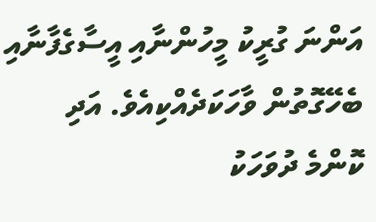އަންނަ ގުރީކު މީހުންނާއި އީސާގެފާނާއި ބެހޭގޮތުން ވާހަކަދެއްކިއެވެ. އަދި ކޮންމެ ދުވަހަކު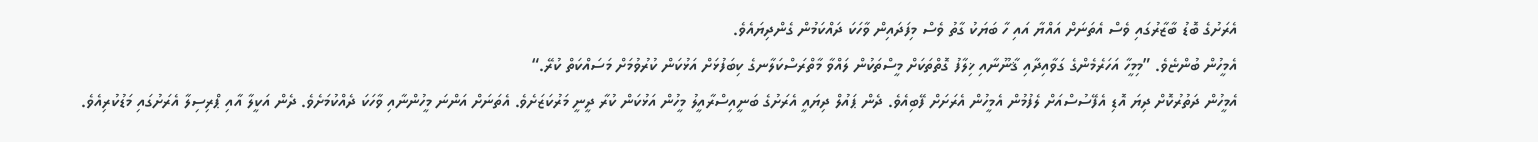އެރަށުގެ ބޮޑު ބާޒާރުގައި ވެސް އެތަނަށް އައްޔާ އައި ހާ ބަޔަކު ގާތު ވެސް މިފަދައިން ވާހަކަ ދައްކަމުން ގެންދިޔައެވެ.
އެމީހުން ބުންޏެވެ. ”މިމީހާ އަހަރެމެންގެ ގަވާއިދާއި ޤާނޫނާއި ޚިލާފު ގޮތްތަކަށް މީސްތަކުން ލައްވާ މާތްރަސްކަލާނގެ ކިބަފުޅަށް އަޅުކަން ކުރުވުމަށް މަސައްކަތް ކުރޭ.“
އެމީހުން ދަތުރުކޮށް ދިޔަ އޮޑި އެފޭސުސްއަށް ލެފުމުން އެމީހުން އެރަށަށް ފޭބިއެވެ. ދެން ޕައުލް ދިޔައީ އެރަށުގެ ބަނީއިސްރާއީލު މީހުން އަޅުކަން ކުރާ ދީނީ މަރުކަޒަށެވެ. އެތަނަށް އަންނަ މީހުންނާއި ވާހަކަ ދެއްކުމަށެވެ. ދެން އަކީލާ އާއި ޕްރިސިލާ އެރަށުގައި މަޑުކުރިއެވެ.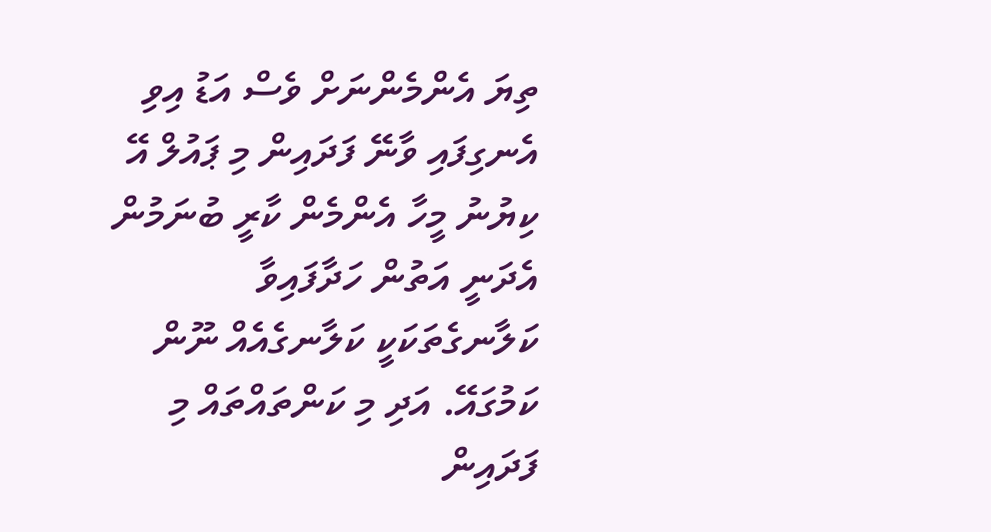ތިޔަ އެންމެންނަށް ވެސް އަޑު އިވި އެނގިފައި ވާނޭ ފަދައިން މި ޕައުލް އޭ ކިޔުނު މީހާ އެންމެން ކާރީ ބުނަމުން އެދަނީ އަތުން ހަދާފައިވާ ކަލާނގެތަކަކީ ކަލާނގެއެއް ނޫން ކަމުގައޭ. އަދި މި ކަންތައްތައް މި ފަދައިން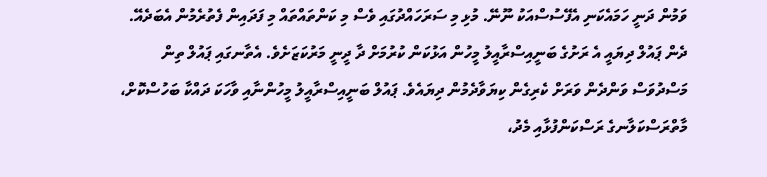ވަމުން ދަނީ ހަމައެކަނި އެފޭސުސްއަކު ނޫނޭ. މުޅި މި ސަރަހައްދުގައި ވެސް މި ކަންތައްތައް މި ފަދައިން ފެތުރެމުން އެބަދެއޭ.
ދެން ޕައުލް ދިޔައީ އެ ރަށުގެ ބަނީއިސްރާއީލު މީހުން އަޅުކަން ކުރުމަށް ދާ ދީނީ މަރުކަޒަށެވެ. އެތާނގައި ޕައުލް ތިން މަސްދުވަސް ވަންދެން ވަރަށް ކެރިގެން ކިޔަވާދެމުން ދިޔައެވެ. ޕައުލް ބަނީއިސްރާއީލު މީހުންނާއި ވާހަކަ ދައްކާ ބަހުސްކޮށް، މާތްރަސްކަލާނގެ ރަސްކަންފުޅާއި މެދު،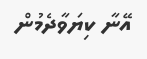އޭނާ ކިޔަވާދެމުން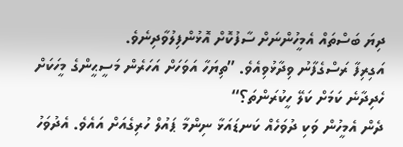ދިޔަ ބަސްތައް އެމީހުންނަށް ސާފުކޮށް އޮޅުންފިލުވާދިނެވެ.
އަގިރިފާ ރަސްގެފާނު ވިދާޅުވިއެވެ. ”ތިޔަހާ އަވަހަށް އަހަރެން މަސީޙީންގެ މީހަކަށް ހެދިދާނެ ކަމަށް ކަލޭ ހީކުރަންތަ؟“
ދެން އެމީހުން ވަކި ދުވަހެއް ކަނޑައަޅާ ނިންމާ ޕައުލް ހުރިގެއަށް އައެވެ. އެދުވަހު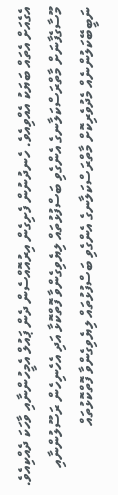އެގެއަށް އެތައް ބަޔަކު އެއްވިއެވެ. ހެނދުނުން ފެށިގެން އިރުއޮއްސެން ދެން ޕައުލް އެމީހުންނާއި ވާހަކަ ދެއްކިއެވެ. މޫސާގެފާނަށް މާތްރަސްކަލާނގެ އެންގެވި ބަސްފުޅުތައް ލިޔެވިގެންވާ ފޮތްކޮޅާ އަދި އެހެނިހެން ރަސޫލުންނާއި ނަބީބޭކަލުންނެއް މެދުވެރިކޮށް މާތްރަސްކަލާނގެ އެންގެވި ބަސްފުޅުތައް ލިޔެވިގެންވާ ފޮތްކޮޅުތައް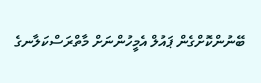ބޭނުންކޮށްގެން ޕައުލް އެމީހުންނަށް މާތްރަސްކަލާނގެ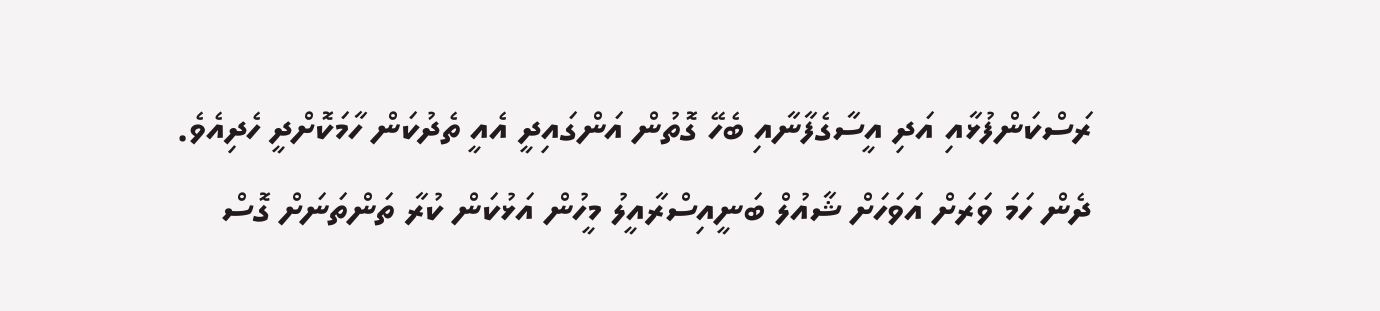ރަސްކަންފުޅާއި އަދި އީސާގެފާނާއި ބެހޭ ގޮތުން އަންގައިދީ އެއީ ތެދުކަން ހާމަކޮށްދީ ހެދިއެވެ.
ދެން ހަމަ ވަރަށް އަވަހަށް ޝާއުލް ބަނީއިސްރާއީލު މީހުން އަޅުކަން ކުރާ ތަންތަނަށް ގޮސް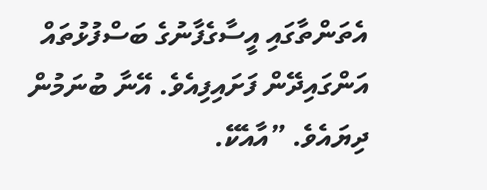އެތަންތާގައި އީސާގެފާނުގެ ބަސްފުޅުތައް އަންގައިދޭން ފަށައިފިއެވެ. އޭނާ ބުނަމުން ދިޔައެވެ. ”އާއެކޭ.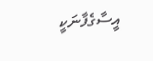އީސާގެފާނަކީ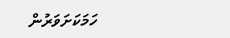ހަމަކަށަވަރުން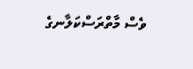ވެސް މާތްރަސްކަލާނގެ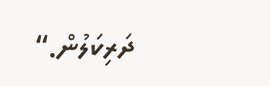ދަރިކަލުން.“